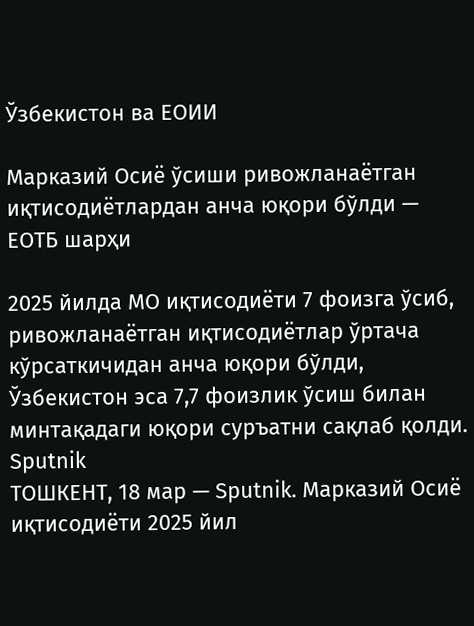Ўзбекистон ва ЕОИИ

Марказий Осиё ўсиши ривожланаётган иқтисодиётлардан анча юқори бўлди — ЕОТБ шарҳи

2025 йилда МО иқтисодиёти 7 фоизга ўсиб, ривожланаётган иқтисодиётлар ўртача кўрсаткичидан анча юқори бўлди, Ўзбекистон эса 7,7 фоизлик ўсиш билан минтақадаги юқори суръатни сақлаб қолди.
Sputnik
ТОШКЕНТ, 18 мар — Sputnik. Марказий Осиё иқтисодиёти 2025 йил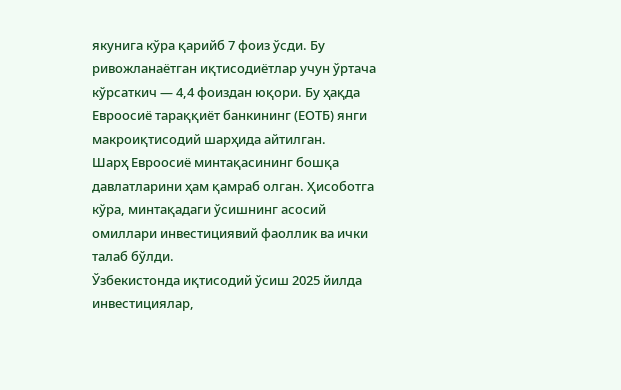якунига кўра қарийб 7 фоиз ўсди. Бу ривожланаётган иқтисодиётлар учун ўртача кўрсаткич — 4,4 фоиздан юқори. Бу ҳақда Евроосиё тараққиёт банкининг (ЕОТБ) янги макроиқтисодий шарҳида айтилган.
Шарҳ Евроосиё минтақасининг бошқа давлатларини ҳам қамраб олган. Ҳисоботга кўра, минтақадаги ўсишнинг асосий омиллари инвестициявий фаоллик ва ички талаб бўлди.
Ўзбекистонда иқтисодий ўсиш 2025 йилда инвестициялар,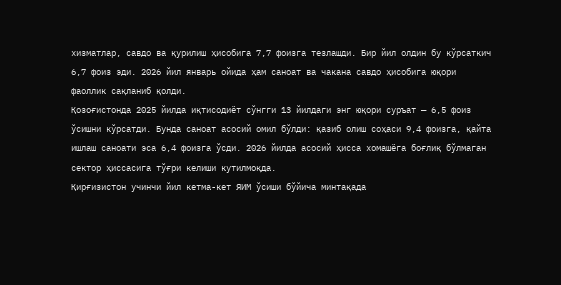хизматлар, савдо ва қурилиш ҳисобига 7,7 фоизга тезлашди. Бир йил олдин бу кўрсаткич 6,7 фоиз эди. 2026 йил январь ойида ҳам саноат ва чакана савдо ҳисобига юқори фаоллик сақланиб қолди.
Қозоғистонда 2025 йилда иқтисодиёт сўнгги 13 йилдаги энг юқори суръат — 6,5 фоиз ўсишни кўрсатди. Бунда саноат асосий омил бўлди: қазиб олиш соҳаси 9,4 фоизга, қайта ишлаш саноати эса 6,4 фоизга ўсди. 2026 йилда асосий ҳисса хомашёга боғлиқ бўлмаган сектор ҳиссасига тўғри келиши кутилмоқда.
Қирғизистон учинчи йил кетма-кет ЯИМ ўсиши бўйича минтақада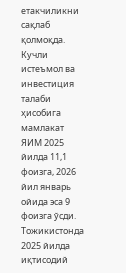етакчиликни сақлаб қолмоқда. Кучли истеъмол ва инвестиция талаби ҳисобига мамлакат ЯИМ 2025 йилда 11,1 фоизга, 2026 йил январь ойида эса 9 фоизга ўсди.
Тожикистонда 2025 йилда иқтисодий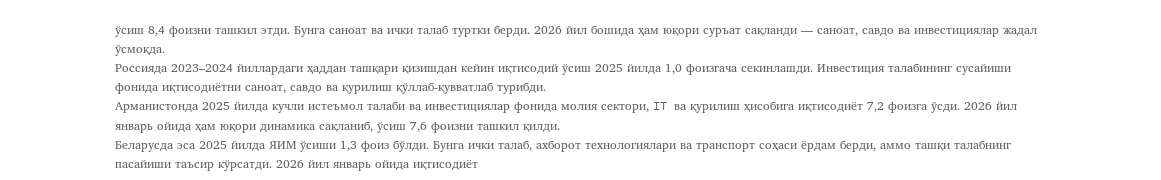ўсиш 8,4 фоизни ташкил этди. Бунга саноат ва ички талаб туртки берди. 2026 йил бошида ҳам юқори суръат сақланди — саноат, савдо ва инвестициялар жадал ўсмоқда.
Россияда 2023–2024 йиллардаги ҳаддан ташқари қизишдан кейин иқтисодий ўсиш 2025 йилда 1,0 фоизгача секинлашди. Инвестиция талабининг сусайиши фонида иқтисодиётни саноат, савдо ва қурилиш қўллаб-қувватлаб турибди.
Арманистонда 2025 йилда кучли истеъмол талаби ва инвестициялар фонида молия сектори, IT ва қурилиш ҳисобига иқтисодиёт 7,2 фоизга ўсди. 2026 йил январь ойида ҳам юқори динамика сақланиб, ўсиш 7,6 фоизни ташкил қилди.
Беларусда эса 2025 йилда ЯИМ ўсиши 1,3 фоиз бўлди. Бунга ички талаб, ахборот технологиялари ва транспорт соҳаси ёрдам берди, аммо ташқи талабнинг пасайиши таъсир кўрсатди. 2026 йил январь ойида иқтисодиёт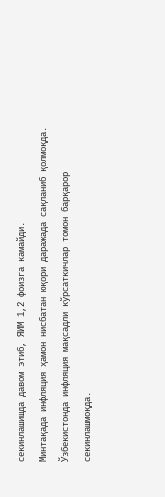секинлашишда давом этиб, ЯИМ 1,2 фоизга камайди.
Минтақада инфляция ҳамон нисбатан юқори даражада сақланиб қолмоқда. Ўзбекистонда инфляция мақсадли кўрсаткичлар томон барқарор секинлашмоқда.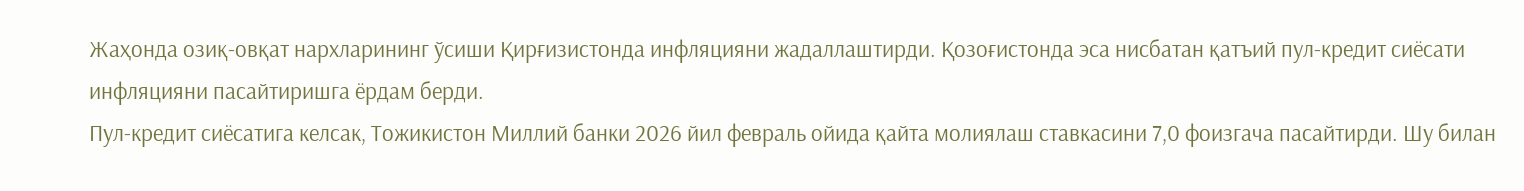Жаҳонда озиқ-овқат нархларининг ўсиши Қирғизистонда инфляцияни жадаллаштирди. Қозоғистонда эса нисбатан қатъий пул-кредит сиёсати инфляцияни пасайтиришга ёрдам берди.
Пул-кредит сиёсатига келсак, Тожикистон Миллий банки 2026 йил февраль ойида қайта молиялаш ставкасини 7,0 фоизгача пасайтирди. Шу билан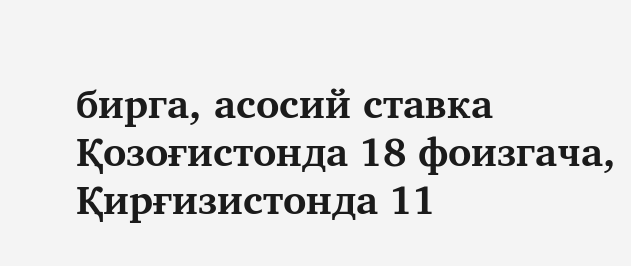бирга, асосий ставка Қозоғистонда 18 фоизгача, Қирғизистонда 11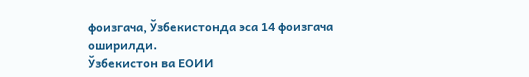фоизгача, Ўзбекистонда эса 14 фоизгача оширилди.
Ўзбекистон ва ЕОИИ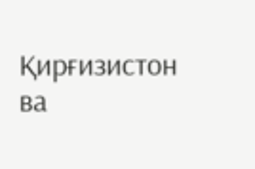Қирғизистон ва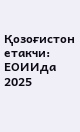Қозоғистон етакчи: ЕОИИда 2025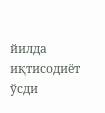йилда иқтисодиёт ўсди